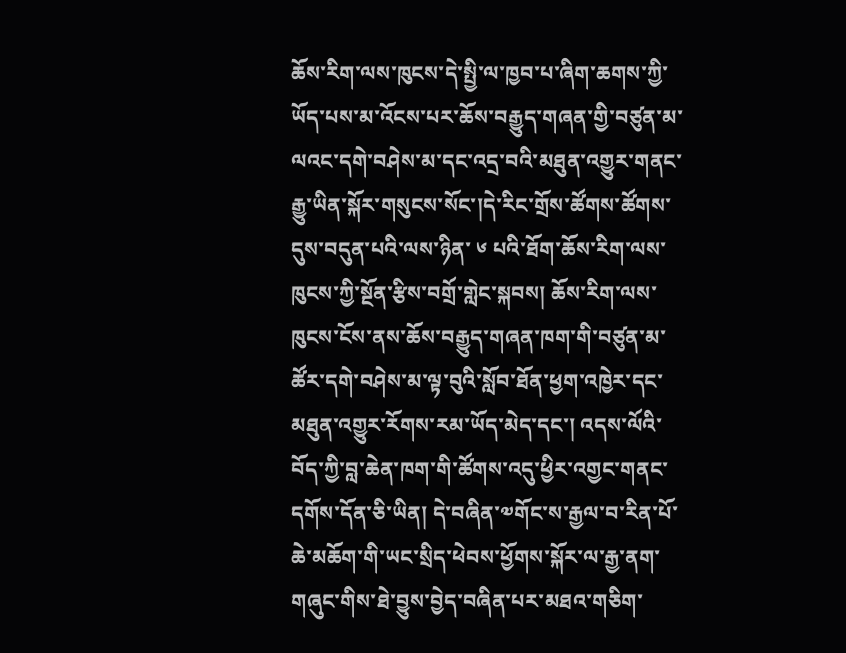ཆོས་རིག་ལས་ཁུངས་དེ་སྤྱི་ལ་ཁྱབ་པ་ཞིག་ཆགས་ཀྱི་ཡོད་པས་མ་འོངས་པར་ཆོས་བརྒྱུད་གཞན་གྱི་བཙུན་མ་ལའང་དགེ་བཤེས་མ་དང་འདྲ་བའི་མཐུན་འགྱུར་གནང་རྒྱུ་ཡིན་སྐོར་གསུངས་སོང་།དེ་རིང་གྲོས་ཚོགས་ཚོགས་དུས་བདུན་པའི་ལས་ཉིན་ ༦ པའི་ཐོག་ཆོས་རིག་ལས་ཁུངས་ཀྱི་སྔོན་རྩིས་བགྲོ་གླེང་སྐབས། ཆོས་རིག་ལས་ཁུངས་ངོས་ནས་ཆོས་བརྒྱུད་གཞན་ཁག་གི་བཙུན་མ་ཚོར་དགེ་བཤེས་མ་ལྟ་བུའི་སློབ་ཐོན་ཕྱག་འཁྱེར་དང་མཐུན་འགྱུར་རོགས་རམ་ཡོད་མེད་དང་། འདས་ལོའི་བོད་ཀྱི་བླ་ཆེན་ཁག་གི་ཚོགས་འདུ་ཕྱིར་འགྱང་གནང་དགོས་དོན་ཅི་ཡིན། དེ་བཞིན་༧གོང་ས་རྒྱལ་བ་རིན་པོ་ཆེ་མཆོག་གི་ཡང་སྲིད་ཕེབས་ཕྱོགས་སྐོར་ལ་རྒྱ་ནག་གཞུང་གིས་ཐེ་བྱུས་བྱེད་བཞིན་པར་མཐའ་གཅིག་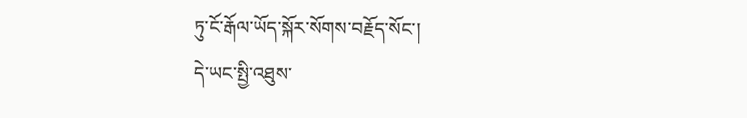ཏུ་ངོ་རྒོལ་ཡོད་སྐོར་སོགས་བརྗོད་སོང་།
དེ་ཡང་སྤྱི་འཐུས་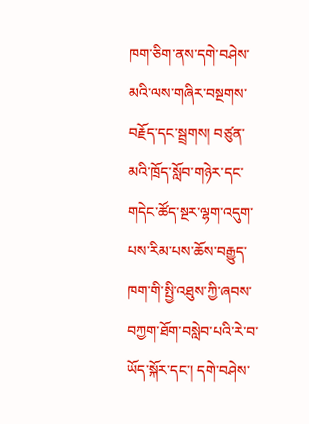ཁག་ཅིག་ནས་དགེ་བཤེས་མའི་ལས་གཞིར་བསྔགས་བརྗོད་དང་སྦྲགས། བཙུན་མའི་ཁྲོད་སློབ་གཉེར་དང་གདེང་ཚོད་སྔར་ལྷག་འདུག་པས་རིམ་པས་ཆོས་བརྒྱུད་ཁག་གི་སྤྱི་འཐུས་ཀྱི་ཞབས་བཀྱག་ཐོག་བསླེབ་པའི་རེ་བ་ཡོད་སྐོར་དང་། དགེ་བཤེས་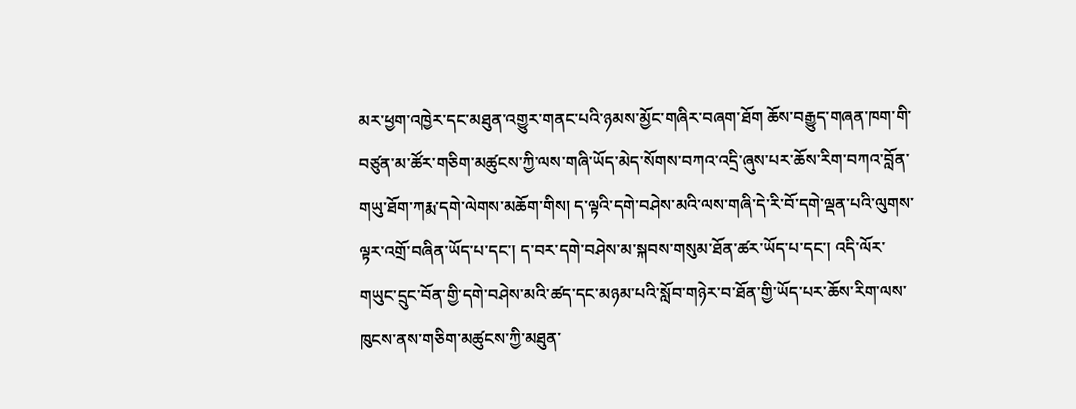མར་ཕྱག་འཁྱེར་དང་མཐུན་འགྱུར་གནང་པའི་ཉམས་མྱོང་གཞིར་བཞག་ཐོག ཆོས་བརྒྱུད་གཞན་ཁག་གི་བཙུན་མ་ཚོར་གཅིག་མཚུངས་ཀྱི་ལས་གཞི་ཡོད་མེད་སོགས་བཀའ་འདྲི་ཞུས་པར་ཆོས་རིག་བཀའ་བློན་གཡུ་ཐོག་ཀརྨ་དགེ་ལེགས་མཆོག་གིས། ད་ལྟའི་དགེ་བཤེས་མའི་ལས་གཞི་དེ་རི་བོ་དགེ་ལྡན་པའི་ལུགས་ལྟར་འགྲོ་བཞིན་ཡོད་པ་དང་། ད་བར་དགེ་བཤེས་མ་སྐབས་གསུམ་ཐོན་ཚར་ཡོད་པ་དང་། འདི་ལོར་གཡུང་དྲུང་བོན་གྱི་དགེ་བཤེས་མའི་ཚད་དང་མཉམ་པའི་སློབ་གཉེར་བ་ཐོན་གྱི་ཡོད་པར་ཆོས་རིག་ལས་ཁུངས་ནས་གཅིག་མཚུངས་ཀྱི་མཐུན་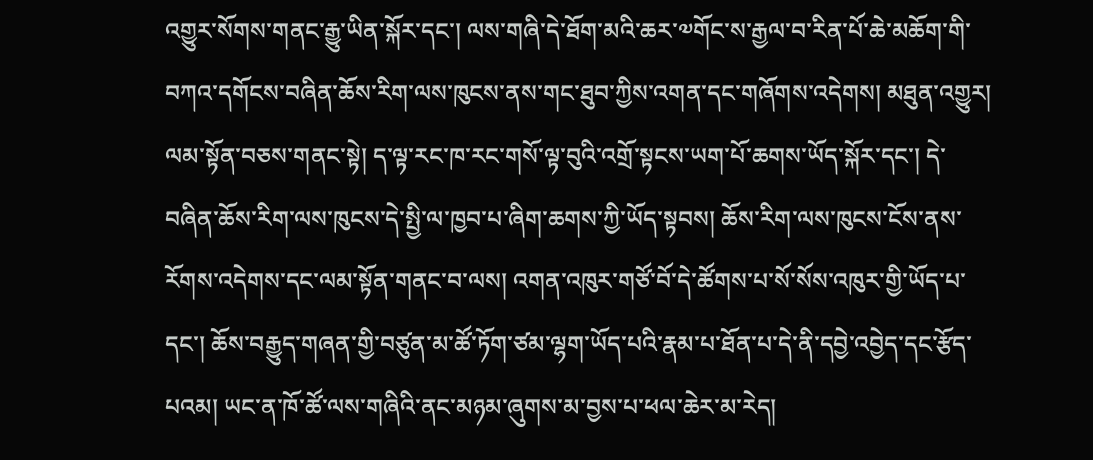འགྱུར་སོགས་གནང་རྒྱུ་ཡིན་སྐོར་དང་། ལས་གཞི་དེ་ཐོག་མའི་ཆར་༧གོང་ས་རྒྱལ་བ་རིན་པོ་ཆེ་མཆོག་གི་བཀའ་དགོངས་བཞིན་ཆོས་རིག་ལས་ཁུངས་ནས་གང་ཐུབ་ཀྱིས་འགན་དང་གཞོགས་འདེགས། མཐུན་འགྱུར། ལམ་སྟོན་བཅས་གནང་སྟེ། ད་ལྟ་རང་ཁ་རང་གསོ་ལྟ་བུའི་འགྲོ་སྟངས་ཡག་པོ་ཆགས་ཡོད་སྐོར་དང་། དེ་བཞིན་ཆོས་རིག་ལས་ཁུངས་དེ་སྤྱི་ལ་ཁྱབ་པ་ཞིག་ཆགས་ཀྱི་ཡོད་སྟབས། ཆོས་རིག་ལས་ཁུངས་ངོས་ནས་རོགས་འདེགས་དང་ལམ་སྟོན་གནང་བ་ལས། འགན་འཁུར་གཙོ་བོ་དེ་ཚོགས་པ་སོ་སོས་འཁུར་གྱི་ཡོད་པ་དང་། ཆོས་བརྒྱུད་གཞན་གྱི་བཙུན་མ་ཚོ་ཏོག་ཙམ་ལྷག་ཡོད་པའི་རྣམ་པ་ཐོན་པ་དེ་ནི་དབྱེ་འབྱེད་དང་རྩོད་པའམ། ཡང་ན་ཁོ་ཚོ་ལས་གཞིའི་ནང་མཉམ་ཞུགས་མ་བྱས་པ་ཕལ་ཆེར་མ་རེད།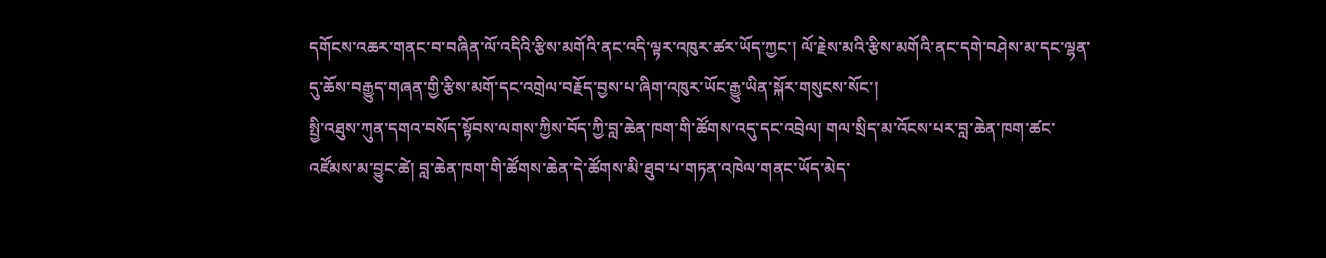དགོངས་འཆར་གནང་བ་བཞིན་ལོ་འདིའི་རྩིས་མགོའི་ནང་འདི་ལྟར་འཁུར་ཚར་ཡོད་ཀྱང་། ལོ་རྗེས་མའི་རྩིས་མགོའི་ནང་དགེ་བཤེས་མ་དང་ལྷན་དུ་ཆོས་བརྒྱུད་གཞན་གྱི་རྩིས་མགོ་དང་འགྲེལ་བརྗོད་བྱས་པ་ཞིག་འཁུར་ཡོང་རྒྱུ་ཡིན་སྐོར་གསུངས་སོང་།
སྤྱི་འཐུས་ཀུན་དགའ་བསོད་སྟོབས་ལགས་ཀྱིས་བོད་ཀྱི་བླ་ཆེན་ཁག་གི་ཚོགས་འདུ་དང་འབྲེལ། གལ་སྲིད་མ་འོངས་པར་བླ་ཆེན་ཁག་ཚང་འཛོམས་མ་བྱུང་ཚེ། བླ་ཆེན་ཁག་གི་ཚོགས་ཆེན་དེ་ཚོགས་མི་ཐུབ་པ་གཏན་འཁེལ་གནང་ཡོད་མེད་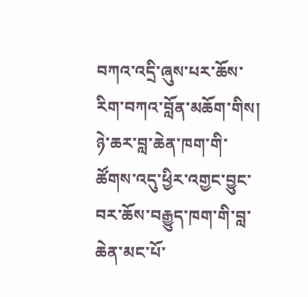བཀའ་འདྲི་ཞུས་པར་ཆོས་རིག་བཀའ་བློན་མཆོག་གིས། ཉེ་ཆར་བླ་ཆེན་ཁག་གི་ཚོགས་འདུ་ཕྱིར་འགྱང་བྱུང་བར་ཆོས་བརྒྱུད་ཁག་གི་བླ་ཆེན་མང་པོ་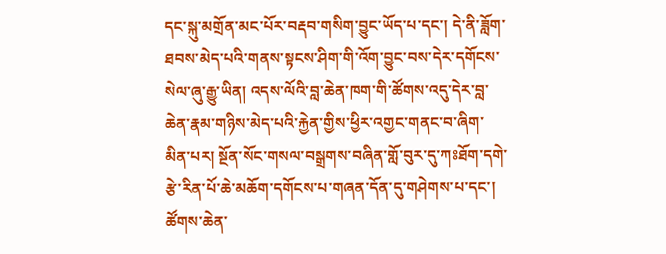དང་སྐུ་མགྲོན་མང་པོར་བརྡབ་གསིག་བྱུང་ཡོད་པ་དང་། དེ་ནི་ཟློག་ཐབས་མེད་པའི་གནས་སྟངས་ཤིག་གི་འོག་བྱུང་བས་དེར་དགོངས་སེལ་ཞུ་རྒྱུ་ཡིན། འདས་ལོའི་བླ་ཆེན་ཁག་གི་ཚོགས་འདུ་དེར་བླ་ཆེན་རྣམ་གཉིས་མེད་པའི་རྐྱེན་གྱིས་ཕྱིར་འགྱང་གནང་བ་ཞིག་མིན་པར། སྔོན་སོང་གསལ་བསྒྲགས་བཞིན་གློ་བུར་དུ་ཀཿཐོག་དགེ་རྩེ་རིན་པོ་ཆེ་མཆོག་དགོངས་པ་གཞན་དོན་དུ་གཤེགས་པ་དང་། ཚོགས་ཆེན་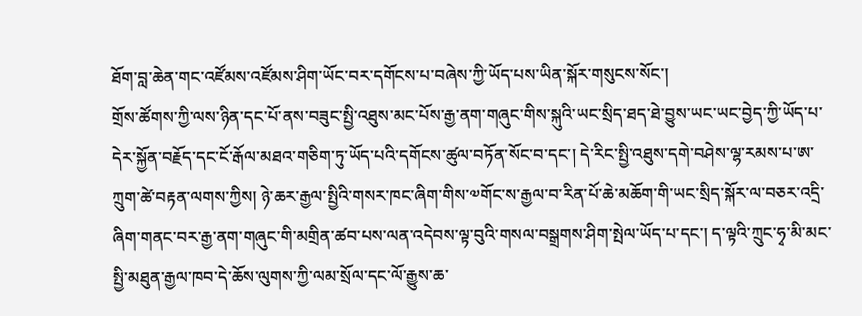ཐོག་བླ་ཆེན་གང་འཛོམས་འཛོམས་ཤིག་ཡོང་བར་དགོངས་པ་བཞེས་ཀྱི་ཡོད་པས་ཡིན་སྐོར་གསུངས་སོང་།
གྲོས་ཚོགས་ཀྱི་ལས་ཉིན་དང་པོ་ནས་བཟུང་སྤྱི་འཐུས་མང་པོས་རྒྱ་ནག་གཞུང་གིས་སྐུའི་ཡང་སྲིད་ཐད་ཐེ་བྱུས་ཡང་ཡང་བྱེད་ཀྱི་ཡོད་པ་དེར་སྐྱོན་བརྗོད་དང་ངོ་རྒོལ་མཐའ་གཅིག་ཏུ་ཡོད་པའི་དགོངས་ཚུལ་བཏོན་སོང་བ་དང་། དེ་རིང་སྤྱི་འཐུས་དགེ་བཤེས་ལྷ་རམས་པ་ཨ་ཀྲུག་ཚེ་བརྟན་ལགས་ཀྱིས། ཉེ་ཆར་རྒྱལ་སྤྱིའི་གསར་ཁང་ཞིག་གིས་༧གོང་ས་རྒྱལ་བ་རིན་པོ་ཆེ་མཆོག་གི་ཡང་སྲིད་སྐོར་ལ་བཅར་འདྲི་ཞིག་གནང་བར་རྒྱ་ནག་གཞུང་གི་མགྲིན་ཚབ་པས་ལན་འདེབས་ལྟ་བུའི་གསལ་བསྒྲགས་ཤིག་སྤེལ་ཡོད་པ་དང་། ད་ལྟའི་ཀྲུང་ཧྭ་མི་མང་སྤྱི་མཐུན་རྒྱལ་ཁབ་དེ་ཆོས་ལུགས་ཀྱི་ལམ་སྲོལ་དང་ལོ་རྒྱུས་ཆ་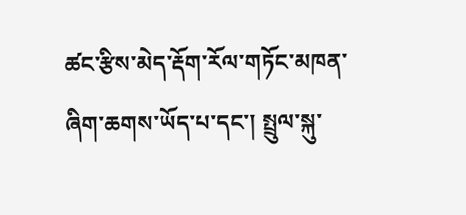ཚང་རྩིས་མེད་རྡོག་རོལ་གཏོང་མཁན་ཞིག་ཆགས་ཡོད་པ་དང་། སྤྲུལ་སྐུ་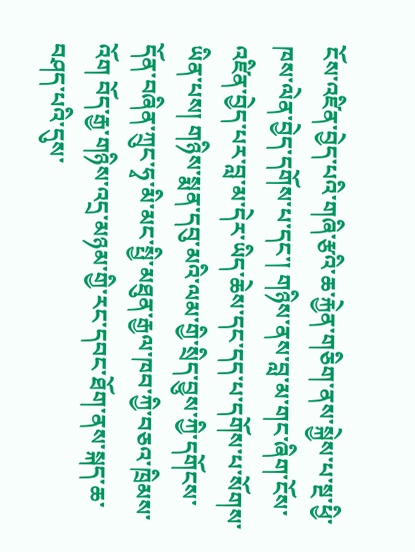ངོས་འཛིན་བྱེད་པའི་གཞི་རྩའི་ཆ་རྐྱེན་གཅིག་ནས་སྐྱེས་པ་སྔ་ཕྱི་ཁས་ལེན་བྱེད་དགོས་པ་དང་། གཉིས་ནས་བླ་མ་གང་ཞིག་ངོས་འཛིན་བྱེད་པར་བླ་མ་དེར་ཡིད་ཆེས་དང་དད་པ་དགོས་པ་སོགས་ཡིན་པས། གཉིས་སྨན་དབུ་མའི་ལམ་གྱི་སྲིད་བྱུས་ཀྱི་དགོངས་དོན་བཞིན་ཀྲུང་ཧྭ་མི་མང་སྤྱི་མཐུན་རྒྱལ་ཁབ་ཀྱི་བཅའ་ཁྲིམས་འོག བོད་རྒྱ་གཉིས་འདྲ་མཉམ་གྱི་རང་དབང་ཐོག་ནས་སྐད་ཆ་བཤད་པའི་དུས་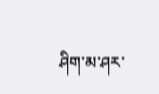ཤིག་མ་ཤར་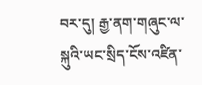བར་དུ། རྒྱ་ནག་གཞུང་ལ་སྐུའི་ཡང་སྲིད་ངོས་འཛིན་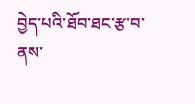བྱེད་པའི་ཐོབ་ཐང་རྩ་བ་ནས་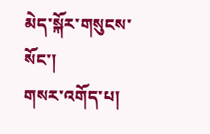མེད་སྐོར་གསུངས་སོང་།
གསར་འགོད་པ།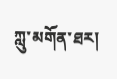ཀླུ་མགོན་ཐར།